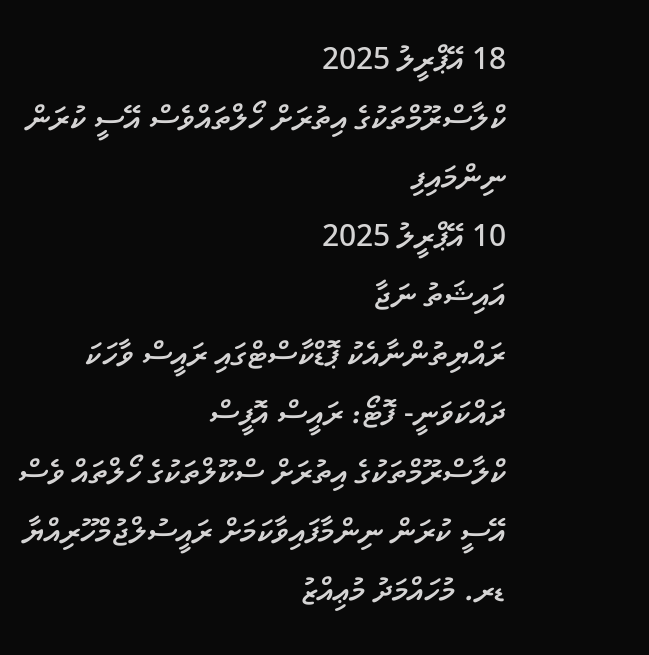18 އޭޕްރީލު 2025
ކްލާސްރޫމްތަކުގެ އިތުރަށް ހޯލްތައްވެސް އޭސީ ކުރަން ނިންމައިފި
10 އޭޕްރީލު 2025
އައިޝަތު ނަޖާ
ރައްޔިތުންނާއެކު ޕޮޑްކާސްޓްގައި ރައީސް ވާހަކަ ދައްކަވަނީ- ފޮޓޯ: ރައީސް އޮފީސް
ކްލާސްރޫމްތަކުގެ އިތުރަށް ސްކޫލްތަކުގެ ހޯލްތައް ވެސް އޭސީ ކުރަން ނިންމާފައިވާކަމަށް ރައީސުލްޖުމްހޫރިއްޔާ ޑރ. މުހައްމަދު މުޢިއްޒު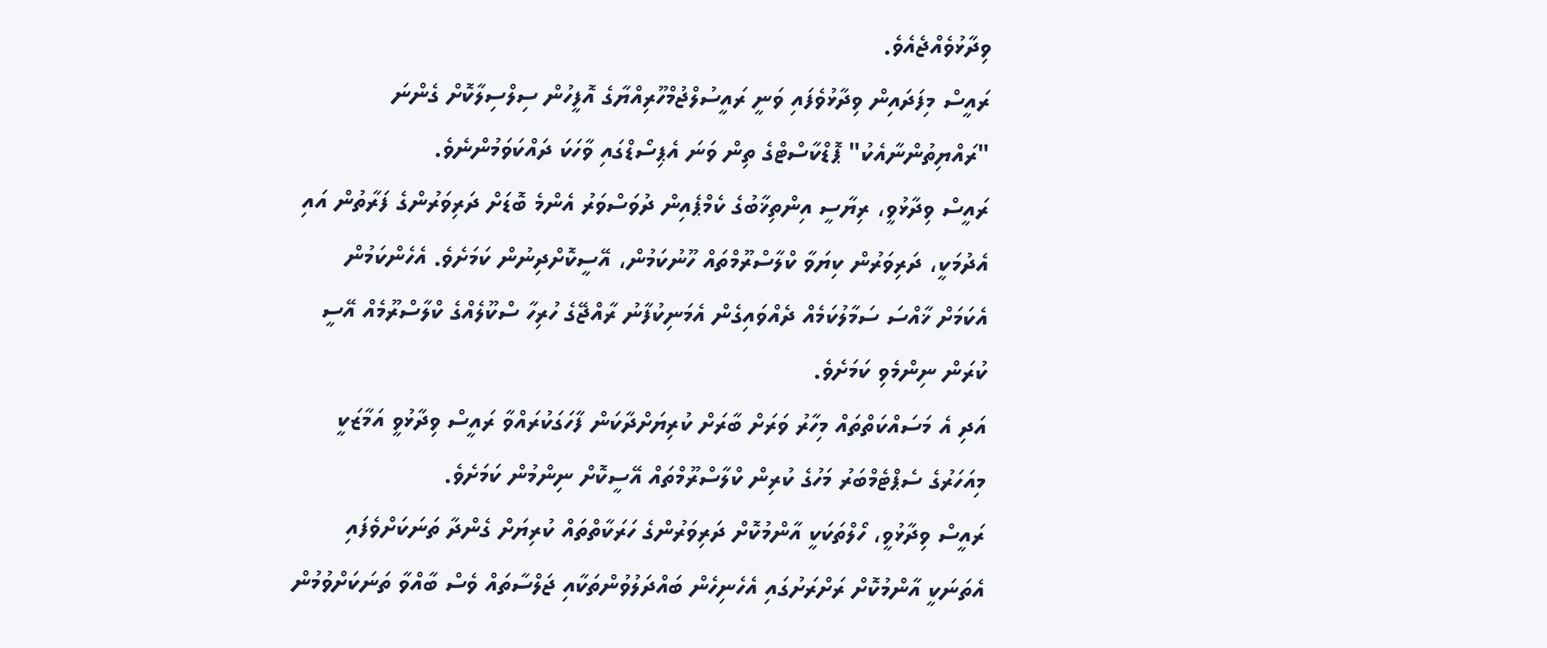ވިދާޅުވެއްޖެއެވެ.
ރައީސް މިފަދައިން ވިދާޅުވެފައި ވަނީ ރައީސުލްޖުމްހޫރިއްޔާގެ އޮފީހުން ސިލްސިލާކޮށް ގެންނަ "ރައްޔިތުންނާއެކު" ޕޮޑްކާސްޓްގެ ތިން ވަނަ އެޕިސޯޑްގައި ވާހަކަ ދައްކަވަމުންނެވެ.
ރައީސް ވިދާޅުވީ، ރިޔާސީ އިންތިޚާބުގެ ކެމްޕެއިން ދުވަސްވަރު އެންމެ ބޮޑަށް ދަރިވަރުންގެ ފަރާތުން އައި އެދުމަކީ، ދަރިވަރުން ކިޔަވާ ކްލާސްރޫމްތައް ހޫނުކަމުން، އޭސީކޮށްދިނުން ކަމަށެވެ. އެހެންކަމުން އެކަމަށް ޚާއްސަ ސަމާލުކަމެއް ދެއްވައިގެން އެމަނިކުފާނު ރާއްޖޭގެ ހުރިހާ ސްކޫލެއްގެ ކްލާސްރޫމެއް އޭސީ ކުރަން ނިންމެވި ކަމަށެވެ.
އަދި އެ މަސައްކަތްތައް މިހާރު ވަރަށް ބާރަށް ކުރިޔަށްދާކަން ފާހަގަކުރައްވާ ރައީސް ވިދާޅުވީ އަމާޒަކީ މިއަހަރުގެ ސެޕްޓެމްބަރު މަހުގެ ކުރިން ކްލާސްރޫމްތައް އޭސީކޮށް ނިންމުން ކަމަށެވެ.
ރައީސް ވިދާޅުވީ، ހޯލްތަކަކީ އާންމުކޮށް ދަރިވަރުންގެ ހަރަކާތްތައް ކުރިޔަށް ގެންދާ ތަނަކަށްވެފައި އެތަނަކީ އާންމުކޮށް ރަށްރަށުގައި އެހެނިހެން ބައްދަލުވުންތަކާއި ޖަލްސާތައް ވެސް ބާއްވާ ތަނަކަށްވުމުން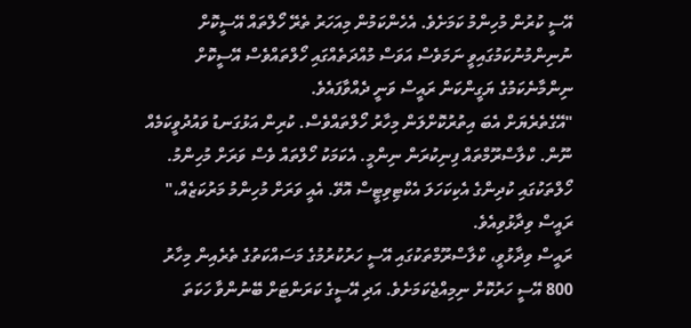އޭސީ ކުރުން މުހިންމު ކަމަށެވެ. އެހެންކަމުން މިއަހަރު ތެރޭ ހޯލްތައް އޭސީކޮށް ނުނިންމުނުކަމުގައިވީ ނަމަވެސް އަވަސް މުއްދަތެއްގައި ހޯލްތައްވެސް އޭސީކޮށް ނިންމާނެކަމުގެ ޔަގީންކަން ރައީސް ވަނީ ދެއްވާފައެވެ.
"އޭގެތެރެޔަށް އެބަ އިތުރުކޮށްލަން މިހާރު ހޯލްތައްވެސް. ކުރިން އަޅުގަނޑު ވައުދުވީކަމެއް ނޫން. ކްލާސްރޫމްތައް ފިނިކުރަން ނިންމީ. އެކަމަކު ހޯލްތައް ވެސް ވަރަށް މުހިންމު. ހޯލްތަކުގައި ކުދިންގެ އެކިކަހަލަ އެކްޓިވިޓީސް އޮވޭ. އެއީ ވަރަށް މުހިންމު މަރުކަޒެއް،" ރައީސް ވިދާޅުވިއެވެ.
ރައީސް ވިދާޅުވީ، ކްލާސްރޫމްތަކުގައި އޭސީ ހަރުކުރުމުގެ މަސައްކަތުގެ ތެރެއިން މިހާރު 800 އޭސީ ހަރުކޮށް ނިމިއްޖެކަމަށެވެ. އަދި އޭސީގެ ކަރަންޓަށް ބޭނުންވާ ހަކަތަ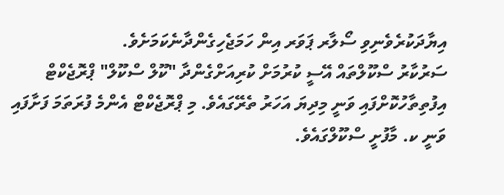އިޔާދަކުރެވެނިވި ސޯލާރ ޕަވަރ އިން ހަމަޖެހިގެންދާނެކަމަށެވެ.
ސަރުކާރު ސްކޫލްތައް އޭސީ ކުރުމަށް ކުރިއަށްގެންދާ "ކޫލް ސްކޫލް" ޕްރޮޖެކްޓް އިފުތިތާހުކޮށްފައި ވަނީ މިދިޔަ އަހަރު ތެރޭގައެވެ. މި ޕްރޮޖެކްޓް އެންމެ ފުރަތަމަ ފަށާފައި ވަނީ ކ. މާފުށީ ސްކޫލްގައެވެ.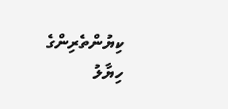ކިޔުންތެރިންގެ ހިޔާލު